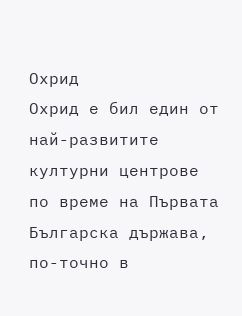Охрид
Охрид е бил един от най-развитите културни центрове по време на Първата Българска държава, по-точно в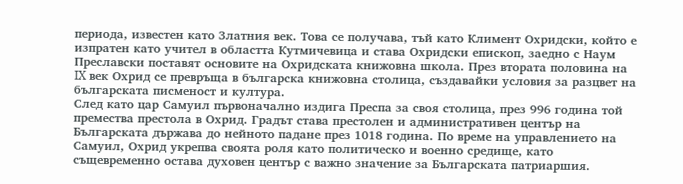периода, известен като Златния век. Това се получава, тъй като Климент Охридски, който е изпратен като учител в областта Кутмичевица и става Охридски епископ, заедно с Наум Преславски поставят основите на Охридската книжовна школа. През втората половина на IX век Охрид се превръща в българска книжовна столица, създавайки условия за разцвет на българската писменост и култура.
След като цар Самуил първоначално издига Преспа за своя столица, през 996 година той премества престола в Охрид. Градът става престолен и административен център на Българската държава до нейното падане през 1018 година. По време на управлението на Самуил, Охрид укрепва своята роля като политическо и военно средище, като същевременно остава духовен център с важно значение за Българската патриаршия.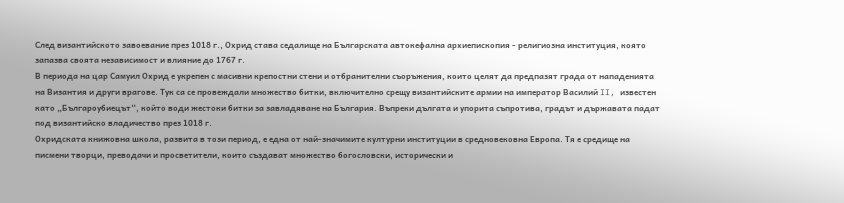След византийското завоевание през 1018 г., Охрид става седалище на Българската автокефална архиепископия - религиозна институция, която запазва своята независимост и влияние до 1767 г.
В периода на цар Самуил Охрид е укрепен с масивни крепостни стени и отбранителни съоръжения, които целят да предпазят града от нападенията на Византия и други врагове. Тук са се провеждали множество битки, включително срещу византийските армии на император Василий II, известен като „Българоубиецът“, който води жестоки битки за завладяване на България. Въпреки дългата и упорита съпротива, градът и държавата падат под византийско владичество през 1018 г.
Охридската книжовна школа, развита в този период, е една от най-значимите културни институции в средновековна Европа. Тя е средище на писмени творци, преводачи и просветители, които създават множество богословски, исторически и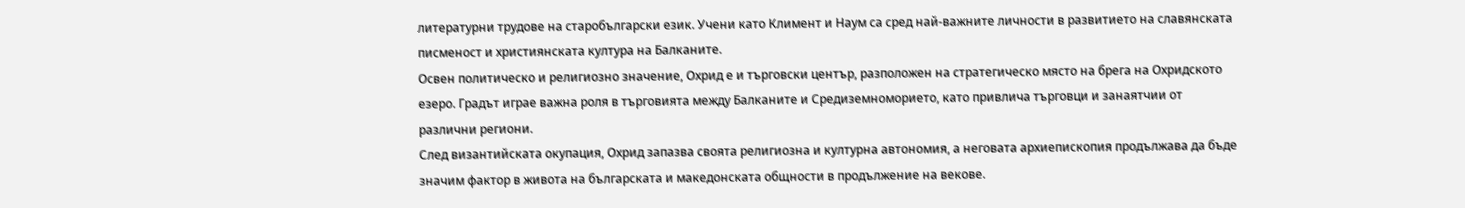литературни трудове на старобългарски език. Учени като Климент и Наум са сред най-важните личности в развитието на славянската писменост и християнската култура на Балканите.
Освен политическо и религиозно значение, Охрид е и търговски център, разположен на стратегическо място на брега на Охридското езеро. Градът играе важна роля в търговията между Балканите и Средиземноморието, като привлича търговци и занаятчии от различни региони.
След византийската окупация, Охрид запазва своята религиозна и културна автономия, а неговата архиепископия продължава да бъде значим фактор в живота на българската и македонската общности в продължение на векове.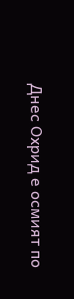Днес Охрид е осмият по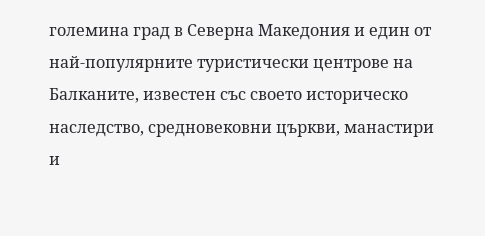големина град в Северна Македония и един от най-популярните туристически центрове на Балканите, известен със своето историческо наследство, средновековни църкви, манастири и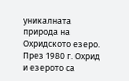уникалната природа на Охридското езеро. През 1980 г. Охрид и езерото са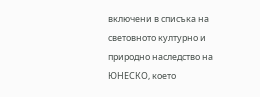включени в списъка на световното културно и природно наследство на ЮНЕСКО, което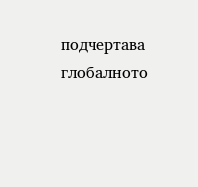подчертава глобалното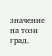значение на този град.